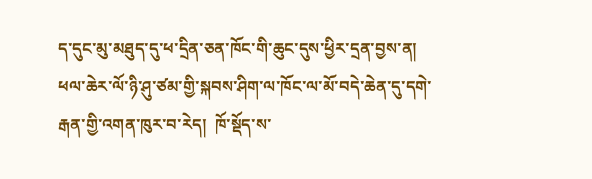ད་དུང་མུ་མཐུད་དུ་ཕ་དྲིན་ཅན་ཁོང་གི་ཆུང་དུས་ཕྱིར་དྲན་བྱས་ན།  ཕལ་ཆེར་ལོ་ཉི་ཤུ་ཙམ་གྱི་སྐབས་ཤིག་ལ་ཁོང་ལ་མོ་བདེ་ཆེན་དུ་དགེ་རྒན་གྱི་འགན་ཁུར་བ་རེད།  ཁོ་སྡོད་ས་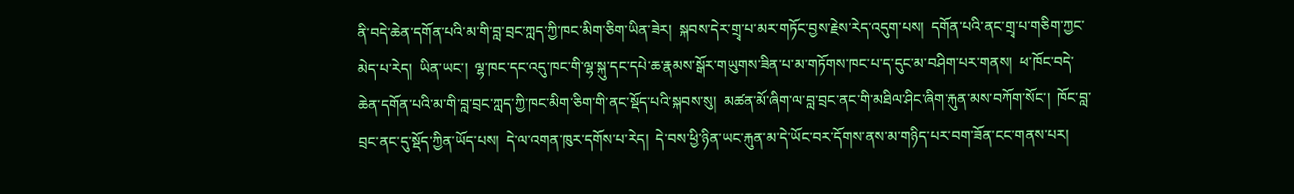ནི་བདེ་ཆེན་དགོན་པའི་མ་གི་བླ་བྲང་ཀླད་ཀྱི་ཁང་མིག་ཅིག་ཡིན་ཟེར།  སྐབས་དེར་གྲྭ་པ་མར་གཏོང་བྱས་རྗེས་རེད་འདུག་པས།  དགོན་པའི་ནང་གྲྭ་པ་གཅིག་ཀྱང་མེད་པ་རེད།  ཡིན་ཡང་།  ལྷ་ཁང་དང་འདུ་ཁང་གི་ལྷ་སྐུ་དང་དཔེ་ཆ་རྣམས་སྒོར་གཡུགས་ཟིན་པ་མ་གཏོགས་ཁང་པ་ད་དུང་མ་བཤིག་པར་གནས།  ཕ་ཁོང་བདེ་ཆེན་དགོན་པའི་མ་གི་བླ་བྲང་ཀླད་ཀྱི་ཁང་མིག་ཅིག་གི་ནང་སྡོད་པའི་སྐབས་སུ།  མཚན་མོ་ཞིག་ལ་བླ་བྲང་ནང་གི་མཐིལ་ཤིང་ཞིག་རྐུན་མས་བཀོག་སོང་།  ཁོང་བླ་བྲང་ནང་དུ་སྡོད་ཀྱིན་ཡོད་པས།  དེ་ལ་འགན་ཁུར་དགོས་པ་རེད།  དེ་བས་ཕྱི་ཉིན་ཡང་རྐུན་མ་དེ་ཡོང་བར་དོགས་ནས་མ་གཉིད་པར་བག་ཟོན་ངང་གནས་པར།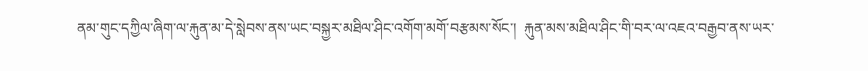ནམ་གུང་དཀྱིལ་ཞིག་ལ་རྐུན་མ་དེ་སླེབས་ནས་ཡང་བསྐྱར་མཐིལ་ཤིང་འགོག་མགོ་བརྩམས་སོང་།  རྐུན་མས་མཐིལ་ཤིང་གི་བར་ལ་འཇའ་བརྒྱབ་ནས་ཡར་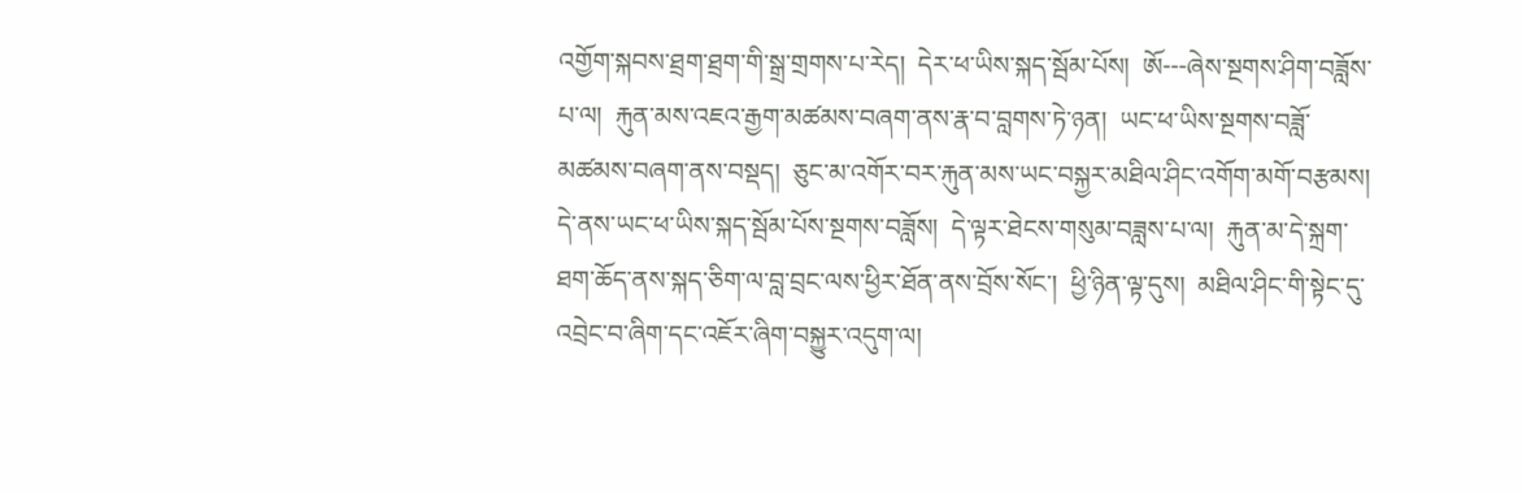འགྱོག་སྐབས་ཐྲག་ཐྲག་གི་སྒྲ་གྲགས་པ་རེད།  དེར་ཕ་ཡིས་སྐད་སྦོམ་པོས།  ཨོ---ཞེས་སྔགས་ཤིག་བཟློས་པ་ལ།  རྐུན་མས་འཇའ་རྒྱག་མཚམས་བཞག་ནས་རྣ་བ་བླགས་ཏེ་ཉན།  ཡང་ཕ་ཡིས་སྔགས་བཟློ་མཚམས་བཞག་ནས་བསྡད།  ཅུང་མ་འགོར་བར་རྐུན་མས་ཡང་བསྐྱར་མཐིལ་ཤིང་འགོག་མགོ་བརྩམས།  དེ་ནས་ཡང་ཕ་ཡིས་སྐད་སྦོམ་པོས་སྔགས་བཟློས།  དེ་ལྟར་ཐེངས་གསུམ་བཟླས་པ་ལ།  རྐུན་མ་དེ་སྐྲག་ཐག་ཆོད་ནས་སྐད་ཅིག་ལ་བླ་བྲང་ལས་ཕྱིར་ཐོན་ནས་བྲོས་སོང་།  ཕྱི་ཉིན་ལྟ་དུས།  མཐིལ་ཤིང་གི་སྟེང་དུ་འབྲེང་བ་ཞིག་དང་འཇོར་ཞིག་བསྐྱུར་འདུག་ལ།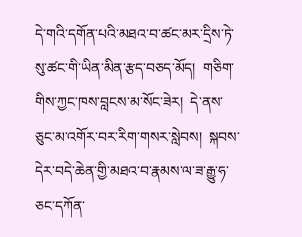དེ་གའི་དགོན་པའི་མཐའ་བ་ཚང་མར་དྲིས་ཏེ་སུ་ཚང་གི་ཡིན་མིན་རྩད་བཅད་མོད།  གཅིག་གིས་ཀྱང་ཁས་བླངས་མ་སོང་ཟེར།  དེ་ནས་ཅུང་མ་འགོར་བར་རིག་གསར་སླེབས།  སྐབས་དེར་བདེ་ཆེན་གྱི་མཐའ་བ་རྣམས་ལ་ཟ་རྒྱུ་ཧ་ཅང་དཀོན་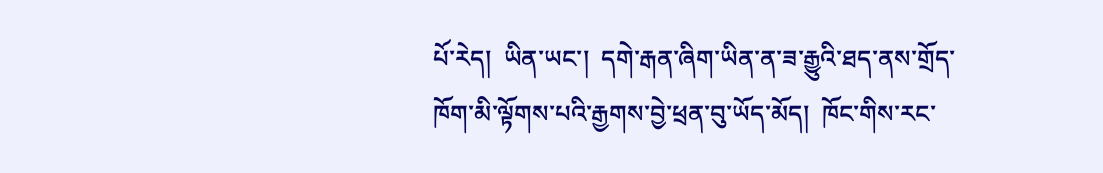པོ་རེད།  ཡིན་ཡང་།  དགེ་རྒན་ཞིག་ཡིན་ན་ཟ་རྒྱུའི་ཐད་ནས་གྲོད་ཁོག་མི་ལྟོགས་པའི་རྒྱགས་བྱེ་ཕྲན་བུ་ཡོད་མོད།  ཁོང་གིས་རང་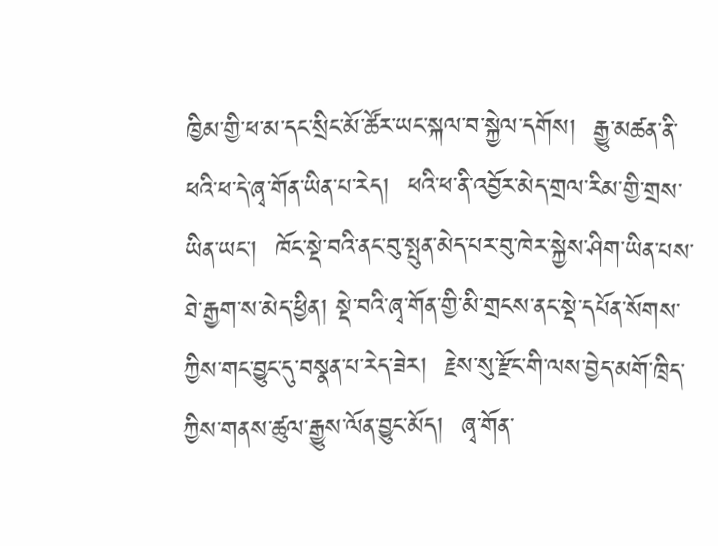ཁྱིམ་གྱི་ཕ་མ་དང་སྲིང་མོ་ཚོར་ཡང་སྐལ་བ་སྐྱེལ་དགོས།  རྒྱུ་མཚན་ནི་ཕའི་ཕ་དེ་ཞྭ་གོན་ཡིན་པ་རེད།  ཕའི་ཕ་ནི་འབྱོར་མེད་གྲལ་རིམ་གྱི་གྲས་ཡིན་ཡང་།  ཁོང་སྡེ་བའི་ནང་བུ་སྤུན་མེད་པར་བུ་ཁེར་སྐྱེས་ཤིག་ཡིན་པས་ཐེ་རྒྱག་ས་མེད་ཕྱིན། སྡེ་བའི་ཞྭ་གོན་གྱི་མི་གྲངས་ནང་སྡེ་དཔོན་སོགས་ཀྱིས་གང་བྱུང་དུ་བསྣན་པ་རེད་ཟེར།  རྗེས་སུ་རྫོང་གི་ལས་བྱེད་མགོ་ཁྲིད་ཀྱིས་གནས་ཚུལ་རྒྱུས་ལོན་བྱུང་མོད།  ཞྭ་གོན་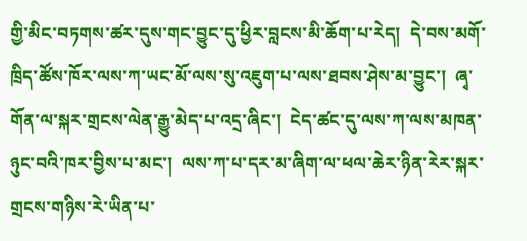གྱི་མིང་བཏགས་ཚར་དུས་གང་བྱུང་དུ་ཕྱིར་བླངས་མི་ཆོག་པ་རེད།  དེ་བས་མགོ་ཁྲིད་ཚོས་ཁོར་ལས་ཀ་ཡང་མོ་ལས་སུ་འཇུག་པ་ལས་ཐབས་ཤེས་མ་བྱུང་།  ཞྭ་གོན་ལ་སྐར་གྲངས་ལེན་རྒྱུ་མེད་པ་འདྲ་ཞིང་།  ངེད་ཚང་དུ་ལས་ཀ་ལས་མཁན་ཉུང་བའི་ཁར་བྱིས་པ་མང་།  ལས་ཀ་པ་དར་མ་ཞིག་ལ་ཕལ་ཆེར་ཉིན་རེར་སྐར་གྲངས་གཉིས་རེ་ཡིན་པ་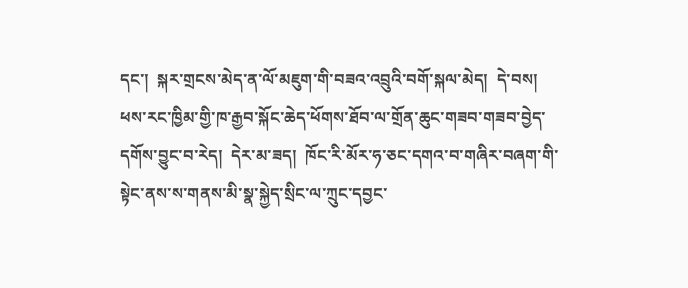དང་།  སྐར་གྲངས་མེད་ན་ལོ་མཇུག་གི་བཟའ་འབྲུའི་བགོ་སྐལ་མེད།  དེ་བས།  ཕས་རང་ཁྱིམ་གྱི་ཁ་རྒྱབ་སྐོང་ཆེད་ཕོགས་ཐོབ་ལ་གྲོན་ཆུང་གཟབ་གཟབ་བྱེད་དགོས་བྱུང་བ་རེད།  དེར་མ་ཟད།  ཁོང་རི་མོར་ཧ་ཅང་དགའ་བ་གཞིར་བཞག་གི་སྟེང་ནས་ས་གནས་མི་སྣ་སྐྱེད་སྲིང་ལ་ཀྲུང་དབྱང་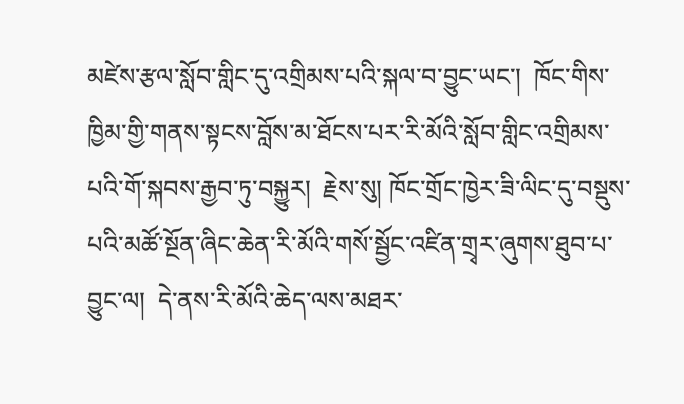མཛེས་རྩལ་སློབ་གླིང་དུ་འགྲིམས་པའི་སྐལ་བ་བྱུང་ཡང་།  ཁོང་གིས་ཁྱིམ་གྱི་གནས་སྟངས་བློས་མ་ཐོངས་པར་རི་མོའི་སློབ་གླིང་འགྲིམས་པའི་གོ་སྐབས་རྒྱབ་ཏུ་བསྐྱུར།  རྗེས་སུ། ཁོང་གྲོང་ཁྱེར་ཟི་ལིང་དུ་བསྡུས་པའི་མཚོ་སྔོན་ཞིང་ཆེན་རི་མོའི་གསོ་སྦྱོང་འཛིན་གྲྭར་ཞུགས་ཐུབ་པ་བྱུང་ལ།  དེ་ནས་རི་མོའི་ཆེད་ལས་མཐར་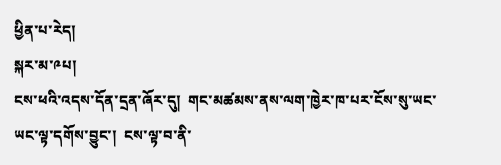ཕྱིན་པ་རེད།
སྐར་མ་༩པ།
ངས་ཕའི་འདས་དོན་དྲན་ཞོར་དུ།  གང་མཚམས་ནས་ལག་ཁྱེར་ཁ་པར་ངོས་སུ་ཡང་ཡང་ལྟ་དགོས་བྱུང་།  ངས་ལྟ་བ་ནི་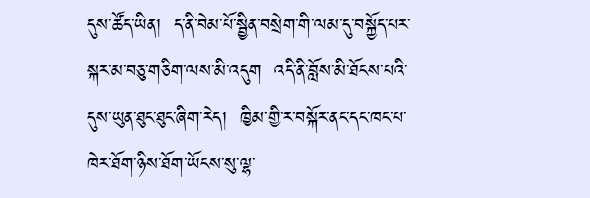དུས་ཚོད་ཡིན།  ད་ནི་བེམ་པོ་སྦྱིན་བསྲེག་གི་ལམ་དུ་བསྐྱོད་པར་སྐར་མ་བཅུ་གཅིག་ལས་མི་འདུག  འདི་ནི་བློས་མི་ཐོངས་པའི་དུས་ཡུན་ཐུང་ཐུང་ཞིག་རེད།  ཁྱིམ་གྱི་ར་བསྐོར་ནང་དང་ཁང་པ་ཁེར་ཐོག་ཉིས་ཐོག་ཡོངས་སུ་ལྷ་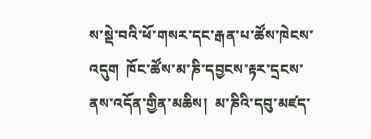ས་སྡེ་བའི་ཕོ་གསར་དང་རྒན་པ་ཚོས་ཁེངས་འདུག  ཁོང་ཚོས་མ་ཎི་དབྱངས་རྟར་དྲངས་ནས་འདོན་གྱིན་མཆིས།  མ་ཎིའི་དབུ་མཛད་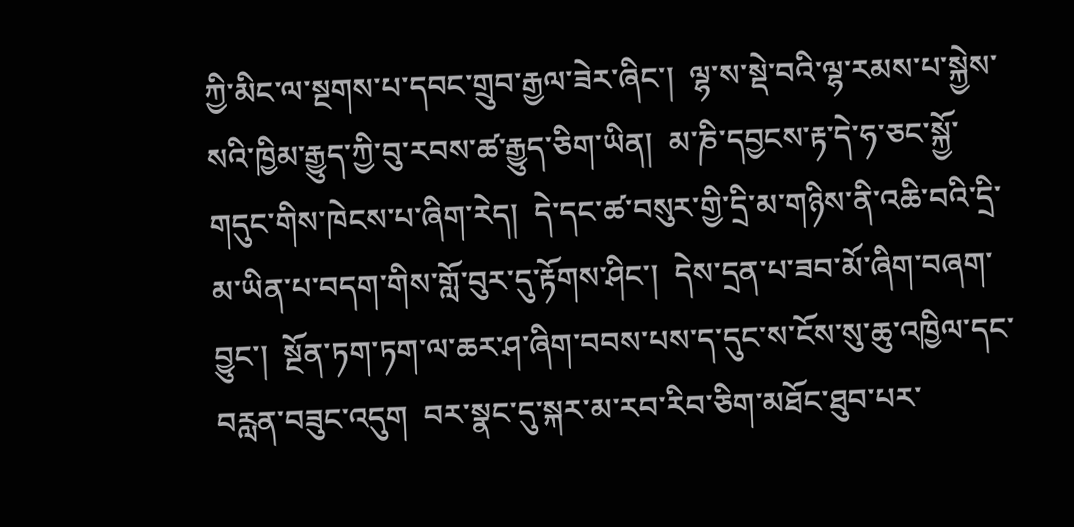ཀྱི་མིང་ལ་སྔགས་པ་དབང་གྲུབ་རྒྱལ་ཟེར་ཞིང་།  ལྷ་ས་སྡེ་བའི་ལྷ་རམས་པ་སྐྱེས་སའི་ཁྱིམ་རྒྱུད་ཀྱི་བུ་རབས་ཚ་རྒྱུད་ཅིག་ཡིན།  མ་ཎི་དབྱངས་རྟ་དེ་ཧ་ཅང་སྐྱོ་གདུང་གིས་ཁེངས་པ་ཞིག་རེད།  དེ་དང་ཚ་བསུར་གྱི་དྲི་མ་གཉིས་ནི་འཆི་བའི་དྲི་མ་ཡིན་པ་བདག་གིས་གློ་བུར་དུ་རྟོགས་ཤིང་།  དེས་དྲན་པ་ཟབ་མོ་ཞིག་བཞག་བྱུང་།  སྔོན་ཏག་ཏག་ལ་ཆར་ཤ་ཞིག་བབས་པས་ད་དུང་ས་ངོས་སུ་ཆུ་འཁྱིལ་དང་བརླན་བཟུང་འདུག  བར་སྣང་དུ་སྐར་མ་རབ་རིབ་ཅིག་མཐོང་ཐུབ་པར་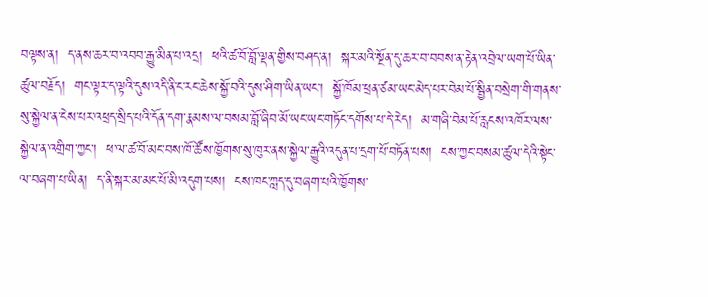བལྟས་ན།  ད་ནས་ཆར་བ་འབབ་རྒྱུ་མིན་པ་འདྲ།  ཕའི་ཚ་བོ་བློ་ལྡན་གྱིས་བཤད་ན།  སྐར་མའི་སྔོན་དུ་ཆར་བ་བབས་ན་རྟེན་འབྲེལ་ཡག་པོ་ཡིན་ཚུལ་བརྗོད།  གང་ལྟར་ད་ལྟའི་དུས་འདི་ནི་ང་རང་ཆེས་སྐྱོ་བའི་དུས་ཤིག་ཡིན་ཡང་།  སྐྱོ་ཁོམ་ཕྲན་ཙམ་ཡང་མེད་པར་བེམ་པོ་སྦྱིན་བསྲེག་གི་གནས་སུ་སྐྱེལ་ན་ངེས་པར་འཕྲད་སྲིད་པའི་དོན་དག་རྣམས་ལ་བསམ་བློ་ཞིབ་མོ་ཡང་ཡང་གཏོང་དགོས་པ་དེ་རེད།  མ་གཞི་བེམ་པོ་རླངས་འཁོར་ལས་སྐྱེལ་ན་འགྲིག་ཀྱང་།  ཕ་ལ་ཚ་བོ་མང་བས་ཁོ་ཚོས་ཁྱོགས་སུ་ཁུར་ནས་སྐྱེལ་རྒྱུའི་འདུན་པ་དྲག་པོ་བཏོན་པས།  ངས་ཀྱང་བསམ་ཚུལ་དེའི་སྟེང་ལ་བཞག་པ་ཡིན།  ད་ནི་སྐར་མ་མང་པོ་མི་འདུག་པས།  ངས་ཁང་ཀླད་དུ་བཞག་པའི་ཁྱོགས་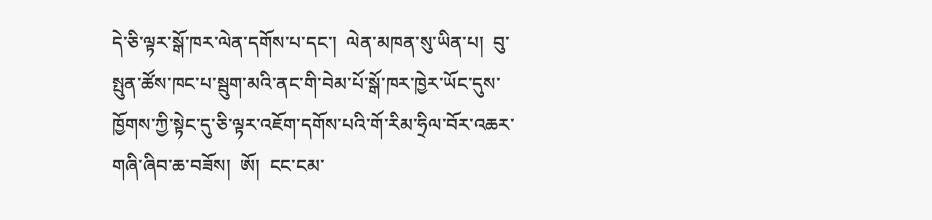དེ་ཅི་ལྟར་སྒོ་ཁར་ལེན་དགོས་པ་དང་།  ལེན་མཁན་སུ་ཡིན་པ།  བུ་སྤུན་ཚོས་ཁང་པ་སྦུག་མའི་ནང་གི་བེམ་པོ་སྒོ་ཁར་ཁྱེར་ཡོང་དུས་ཁྱོགས་ཀྱི་སྟེང་དུ་ཅི་ལྟར་འཇོག་དགོས་པའི་གོ་རིམ་ཧྲིལ་བོར་འཆར་གཞི་ཞིབ་ཆ་བཟོས།  ཨོ།  ངང་ངམ་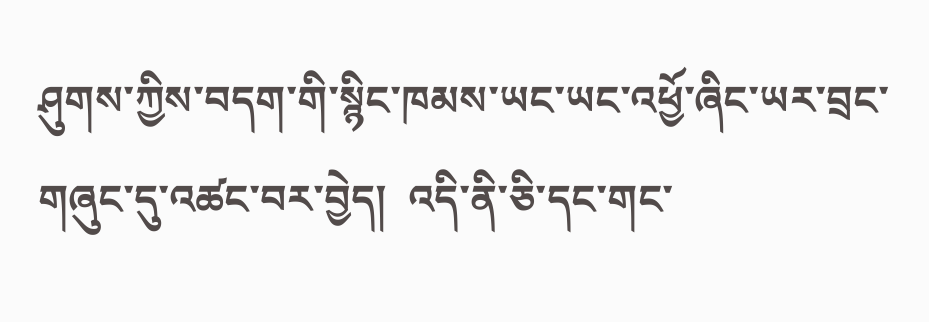ཤུགས་ཀྱིས་བདག་གི་སྙིང་ཁམས་ཡང་ཡང་འཕྱོ་ཞིང་ཡར་བྲང་གཞུང་དུ་འཚང་བར་བྱེད།  འདི་ནི་ཅི་དང་གང་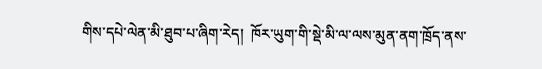གིས་དཔེ་ལེན་མི་ཐུབ་པ་ཞིག་རེད།  ཁོར་ཡུག་གི་སྡེ་མི་ལ་ལས་མུན་ནག་ཁྲོད་ནས་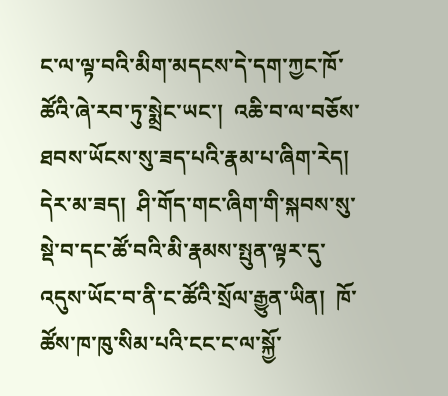ང་ལ་ལྟ་བའི་མིག་མདངས་དེ་དག་ཀྱང་ཁོ་ཚོའི་ཞེ་རབ་ཏུ་སྨྲེང་ཡང་།  འཆི་བ་ལ་བཅོས་ཐབས་ཡོངས་སུ་ཟད་པའི་རྣམ་པ་ཞིག་རེད།  དེར་མ་ཟད།  ཤི་གོད་གང་ཞིག་གི་སྐབས་སུ་སྡེ་བ་དང་ཚོ་བའི་མི་རྣམས་སྤུན་ལྟར་དུ་འདུས་ཡོང་བ་ནི་ང་ཚོའི་སྲོལ་རྒྱུན་ཡིན།  ཁོ་ཚོས་ཁ་ཁུ་སིམ་པའི་ངང་ང་ལ་སྐྱོ་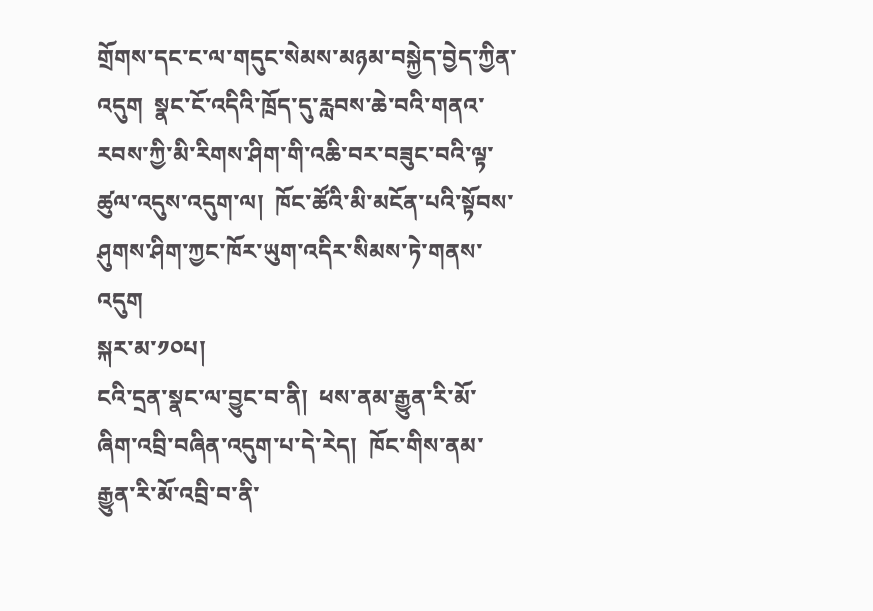གྲོགས་དང་ང་ལ་གདུང་སེམས་མཉམ་བསྐྱེད་བྱེད་ཀྱིན་འདུག  སྣང་ངོ་འདིའི་ཁྲོད་དུ་རླབས་ཆེ་བའི་གནའ་རབས་ཀྱི་མི་རིགས་ཤིག་གི་འཆི་བར་བཟུང་བའི་ལྟ་ཚུལ་འདུས་འདུག་ལ།  ཁོང་ཚོའི་མི་མངོན་པའི་སྟོབས་ཤུགས་ཤིག་ཀྱང་ཁོར་ཡུག་འདིར་སིམས་ཏེ་གནས་འདུག
སྐར་མ་༡༠པ།
ངའི་དྲན་སྣང་ལ་བྱུང་བ་ནི།  ཕས་ནམ་རྒྱུན་རི་མོ་ཞིག་འབྲི་བཞིན་འདུག་པ་དེ་རེད།  ཁོང་གིས་ནམ་རྒྱུན་རི་མོ་འབྲི་བ་ནི་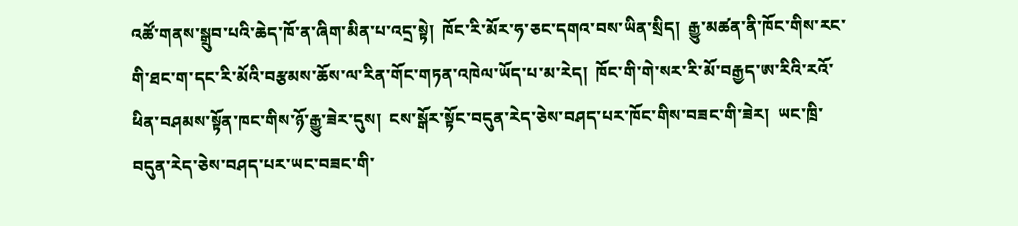འཚོ་གནས་སྒྲུབ་པའི་ཆེད་ཁོ་ན་ཞིག་མིན་པ་འདྲ་སྟེ།  ཁོང་རི་མོར་ཧ་ཅང་དགའ་བས་ཡིན་སྲིད།  རྒྱུ་མཚན་ནི་ཁོང་གིས་རང་གི་ཐང་ག་དང་རི་མོའི་བརྩམས་ཆོས་ལ་རིན་གོང་གཏན་འཁེལ་ཡོད་པ་མ་རེད།  ཁོང་གི་གེ་སར་རི་མོ་བརྒྱད་ཨ་རིའི་རའོ་ཕིན་བཤམས་སྟོན་ཁང་གིས་ཉོ་རྒྱུ་ཟེར་དུས།  ངས་སྒོར་སྟོང་བདུན་རེད་ཅེས་བཤད་པར་ཁོང་གིས་བཟང་གི་ཟེར།  ཡང་ཁྲི་བདུན་རེད་ཅེས་བཤད་པར་ཡང་བཟང་གི་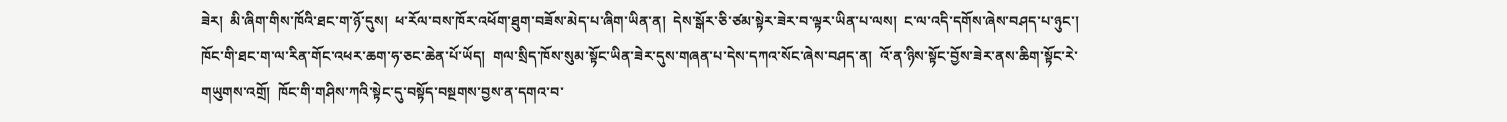ཟེར།  མི་ཞིག་གིས་ཁོའི་ཐང་ག་ཉོ་དུས།  ཕ་རོལ་བས་ཁོར་འཕོག་ཐུག་བཟོས་མེད་པ་ཞིག་ཡིན་ན།  དེས་སྒོར་ཅི་ཙམ་སྟེར་ཟེར་བ་ལྟར་ཡིན་པ་ལས།  ང་ལ་འདི་དགོས་ཞེས་བཤད་པ་ཉུང་།  ཁོང་གི་ཐང་ག་ལ་རིན་གོང་འཕར་ཆག་ཧ་ཅང་ཆེན་པོ་ཡོད།  གལ་སྲིད་ཁོས་སུམ་སྟོང་ཡིན་ཟེར་དུས་གཞན་པ་དེས་དཀའ་སོང་ཞེས་བཤད་ན།  འོ་ན་ཉིས་སྟོང་བྱོས་ཟེར་ནས་ཆིག་སྟོང་རེ་གཡུགས་འགྲོ།  ཁོང་གི་གཤིས་ཀའི་སྟེང་དུ་བསྟོད་བསྔགས་བྱས་ན་དགའ་བ་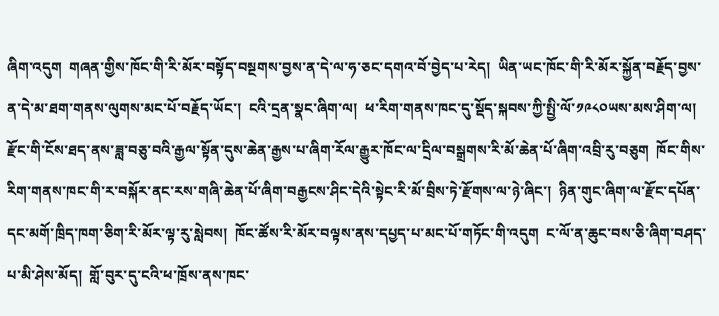ཞིག་འདུག  གཞན་གྱིས་ཁོང་གི་རི་མོར་བསྟོད་བསྔགས་བྱས་ན་དེ་ལ་ཧ་ཅང་དགའ་བོ་བྱེད་པ་རེད།  ཡིན་ཡང་ཁོང་གི་རི་མོར་སྐྱོན་བརྗོད་བྱས་ན་དེ་མ་ཐག་གནས་ལུགས་མང་པོ་བརྗོད་ཡོང་།  ངའི་དྲན་སྣང་ཞིག་ལ།  ཕ་རིག་གནས་ཁང་དུ་སྡོད་སྐབས་ཀྱི་སྤྱི་ལོ་༡༩༨༠ཡས་མས་ཤིག་ལ།  རྫོང་གི་ངོས་ཐད་ནས་ཟླ་བཅུ་བའི་རྒྱལ་སྟོན་དུས་ཆེན་རྒྱས་པ་ཞིག་རོལ་རྒྱུར་ཁོང་ལ་དྲིལ་བསྒྲགས་རི་མོ་ཆེན་པོ་ཞིག་འབྲི་རུ་བཅུག  ཁོང་གིས་རིག་གནས་ཁང་གི་ར་བསྐོར་ནང་རས་གཞི་ཆེན་པོ་ཞིག་བརྒྱངས་ཤིང་དེའི་སྟེང་རི་མོ་བྲིས་ཏེ་རྫོགས་ལ་ཉེ་ཞིང་།  ཉིན་གུང་ཞིག་ལ་རྫོང་དཔོན་དང་མགོ་ཁྲིད་ཁག་ཅིག་རི་མོར་ལྟ་རུ་སླེབས།  ཁོང་ཚོས་རི་མོར་བལྟས་ནས་དཔྱད་པ་མང་པོ་གཏོང་གི་འདུག  ང་ལོ་ན་ཆུང་བས་ཅི་ཞིག་བཤད་པ་མི་ཤེས་མོད།  གློ་བུར་དུ་ངའི་ཕ་ཁྲོས་ནས་ཁང་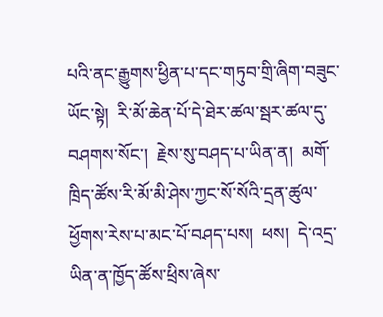པའི་ནང་རྒྱུགས་ཕྱིན་པ་དང་གཏུབ་གྲི་ཞིག་བཟུང་ཡོང་སྟེ།  རི་མོ་ཆེན་པོ་དེ་ཐེར་ཚལ་སྦར་ཚལ་དུ་བཤགས་སོང་།  རྗེས་སུ་བཤད་པ་ཡིན་ན།  མགོ་ཁྲིད་ཚོས་རི་མོ་མི་ཤེས་ཀྱང་སོ་སོའི་དྲན་ཚུལ་ཕྱོགས་རེས་པ་མང་པོ་བཤད་པས།  ཕས།  དེ་འདྲ་ཡིན་ན་ཁྱོད་ཚོས་ཕྲིས་ཞེས་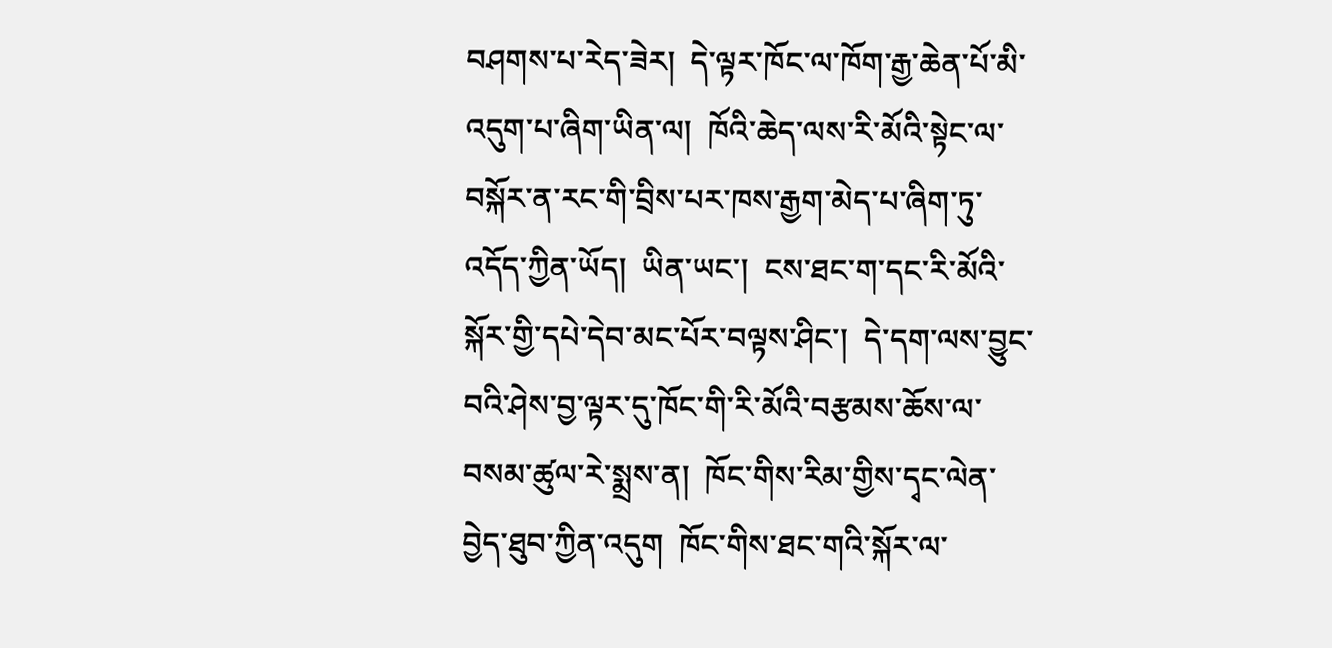བཤགས་པ་རེད་ཟེར།  དེ་ལྟར་ཁོང་ལ་ཁོག་རྒྱ་ཆེན་པོ་མི་འདུག་པ་ཞིག་ཡིན་ལ།  ཁོའི་ཆེད་ལས་རི་མོའི་སྟེང་ལ་བསྐོར་ན་རང་གི་བྲིས་པར་ཁས་རྒྱག་མེད་པ་ཞིག་ཏུ་འདོད་ཀྱིན་ཡོད།  ཡིན་ཡང་།  ངས་ཐང་ག་དང་རི་མོའི་སྐོར་གྱི་དཔེ་དེབ་མང་པོར་བལྟས་ཤིང་།  དེ་དག་ལས་བྱུང་བའི་ཤེས་བྱ་ལྟར་དུ་ཁོང་གི་རི་མོའི་བརྩམས་ཆོས་ལ་བསམ་ཚུལ་རེ་སྨྲས་ན།  ཁོང་གིས་རིམ་གྱིས་དྭང་ལེན་བྱེད་ཐུབ་ཀྱིན་འདུག  ཁོང་གིས་ཐང་གའི་སྐོར་ལ་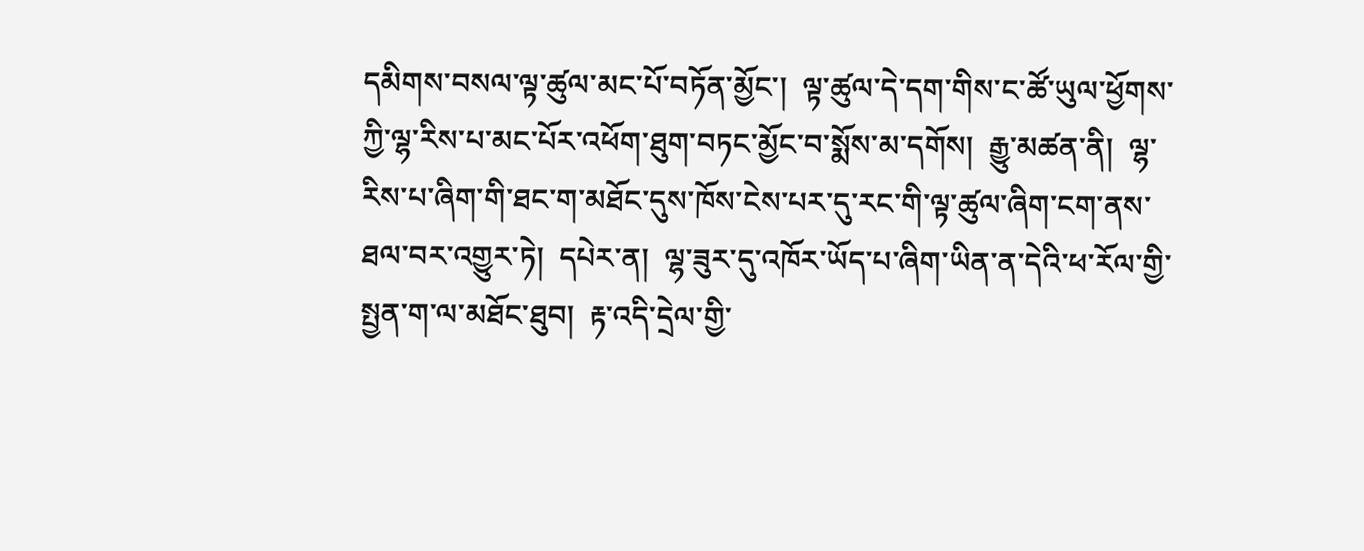དམིགས་བསལ་ལྟ་ཚུལ་མང་པོ་བཏོན་མྱོང་།  ལྟ་ཚུལ་དེ་དག་གིས་ང་ཚོ་ཡུལ་ཕྱོགས་ཀྱི་ལྷ་རིས་པ་མང་པོར་འཕོག་ཐུག་བཏང་མྱོང་བ་སྨོས་མ་དགོས།  རྒྱུ་མཚན་ནི།  ལྷ་རིས་པ་ཞིག་གི་ཐང་ག་མཐོང་དུས་ཁོས་ངེས་པར་དུ་རང་གི་ལྟ་ཚུལ་ཞིག་ངག་ནས་ཐལ་བར་འགྱུར་ཏེ།  དཔེར་ན།  ལྷ་ཟུར་དུ་འཁོར་ཡོད་པ་ཞིག་ཡིན་ན་དེའི་ཕ་རོལ་གྱི་སྤྱན་ག་ལ་མཐོང་ཐུབ།  རྟ་འདི་དྲེལ་གྱི་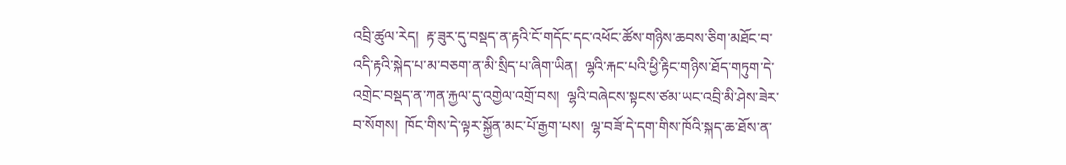འབྲི་ཚུལ་རེད།  རྟ་ཟུར་དུ་བསྡད་ན་རྟའི་ངོ་གདོང་དང་འཕོང་ཚོས་གཉིས་ཆབས་ཅིག་མཐོང་བ་འདི་རྟའི་སྐེད་པ་མ་བཅག་ན་མི་སྲིད་པ་ཞིག་ཡིན།  ལྷའི་རྐང་པའི་ཕྱི་རྟིང་གཉིས་ཐོད་གཏུག་དེ་འགྲེང་བསྡད་ན་ཀན་རྐྱལ་དུ་འགྱེལ་འགྲོ་བས།  ལྷའི་བཞེངས་སྟངས་ཙམ་ཡང་འབྲི་མི་ཤེས་ཟེར་བ་སོགས།  ཁོང་གིས་དེ་ལྟར་སྐྱོན་མང་པོ་རྒྱག་པས།  ལྷ་བཟོ་དེ་དག་གིས་ཁོའི་སྐད་ཆ་ཐོས་ན་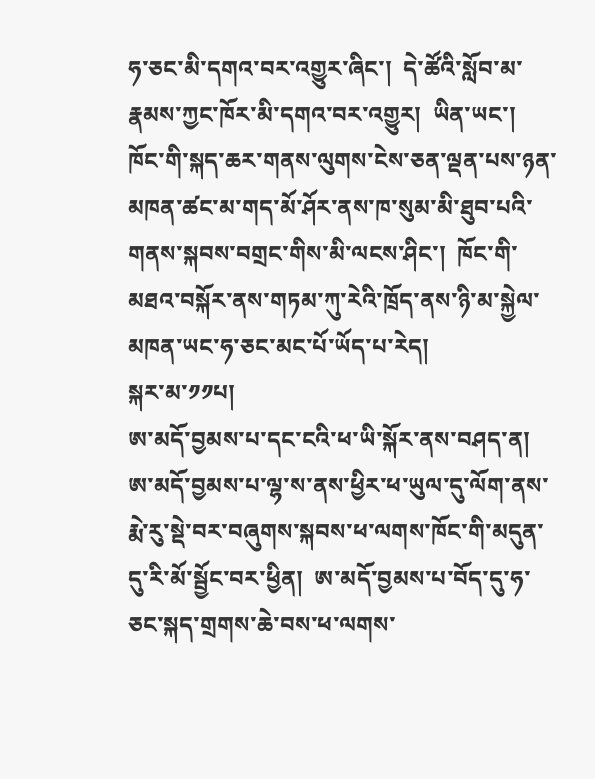ཧ་ཅང་མི་དགའ་བར་འགྱུར་ཞིང་།  དེ་ཚོའི་སློབ་མ་རྣམས་ཀྱང་ཁོར་མི་དགའ་བར་འགྱུར།  ཡིན་ཡང་།  ཁོང་གི་སྐད་ཆར་གནས་ལུགས་ངེས་ཅན་ལྡན་པས་ཉན་མཁན་ཚང་མ་གད་མོ་ཤོར་ནས་ཁ་སུམ་མི་ཐུབ་པའི་གནས་སྐབས་བགྲང་གིས་མི་ལངས་ཤིང་།  ཁོང་གི་མཐའ་བསྐོར་ནས་གཏམ་ཀུ་རེའི་ཁྲོད་ནས་ཉི་མ་སྐྱེལ་མཁན་ཡང་ཧ་ཅང་མང་པོ་ཡོད་པ་རེད།
སྐར་མ་༡༡པ།
ཨ་མདོ་བྱམས་པ་དང་ངའི་ཕ་ཡི་སྐོར་ནས་བཤད་ན།  ཨ་མདོ་བྱམས་པ་ལྷ་ས་ནས་ཕྱིར་ཕ་ཡུལ་དུ་ལོག་ནས་རྨེ་རུ་སྡེ་བར་བཞུགས་སྐབས་ཕ་ལགས་ཁོང་གི་མདུན་དུ་རི་མོ་སྦྱོང་བར་ཕྱིན།  ཨ་མདོ་བྱམས་པ་བོད་དུ་ཧ་ཅང་སྐད་གྲགས་ཆེ་བས་ཕ་ལགས་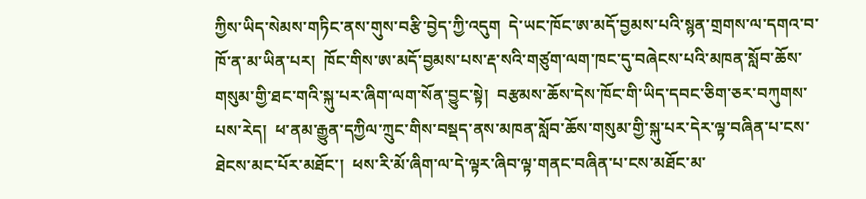ཀྱིས་ཡིད་སེམས་གཏིང་ནས་གུས་བརྩི་བྱེད་ཀྱི་འདུག  དེ་ཡང་ཁོང་ཨ་མདོ་བྱམས་པའི་སྙན་གྲགས་ལ་དགའ་བ་ཁོ་ན་མ་ཡིན་པར།  ཁོང་གིས་ཨ་མདོ་བྱམས་པས་རྡ་སའི་གཙུག་ལག་ཁང་དུ་བཞེངས་པའི་མཁན་སློབ་ཆོས་གསུམ་གྱི་ཐང་གའི་སྐུ་པར་ཞིག་ལག་སོན་བྱུང་སྟེ།  བརྩམས་ཆོས་དེས་ཁོང་གི་ཡིད་དབང་ཅིག་ཅར་བཀུགས་པས་རེད།  ཕ་ནམ་རྒྱུན་དཀྱིལ་ཀྲུང་གིས་བསྡད་ནས་མཁན་སློབ་ཆོས་གསུམ་གྱི་སྐུ་པར་དེར་ལྟ་བཞིན་པ་ངས་ཐེངས་མང་པོར་མཐོང་།  ཕས་རི་མོ་ཞིག་ལ་དེ་ལྟར་ཞིབ་ལྟ་གནང་བཞིན་པ་ངས་མཐོང་མ་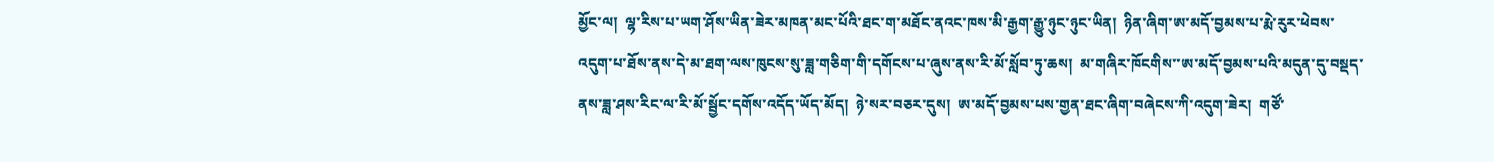མྱོང་ལ།  ལྷ་རིས་པ་ཡག་ཤོས་ཡིན་ཟེར་མཁན་མང་པོའི་ཐང་ག་མཐོང་ནའང་ཁས་མི་རྒྱག་རྒྱུ་ཉུང་ཉུང་ཡིན།  ཉིན་ཞིག་ཨ་མདོ་བྱམས་པ་རྨེ་རུར་ཕེབས་འདུག་པ་ཐོས་ནས་དེ་མ་ཐག་ལས་ཁུངས་སུ་ཟླ་གཅིག་གི་དགོངས་པ་ཞུས་ནས་རི་མོ་སློབ་ཏུ་ཆས།  མ་གཞིར་ཁོངགིས་་ཨ་མདོ་བྱམས་པའི་མདུན་དུ་བསྡད་ནས་ཟླ་ཤས་རིང་ལ་རི་མོ་སྦྱོང་དགོས་འདོད་ཡོད་མོད།  ཉེ་སར་བཅར་དུས།  ཨ་མདོ་བྱམས་པས་གྱན་ཐང་ཞིག་བཞེངས་ཀི་འདུག་ཟེར།  གཙོ་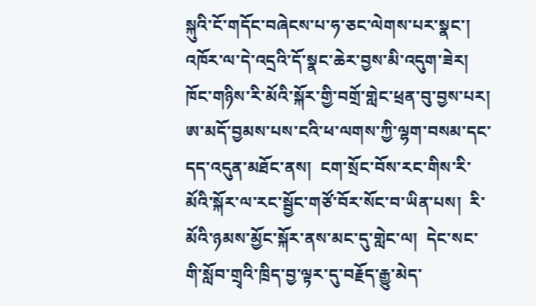སྐུའི་ངོ་གདོང་བཞེངས་པ་ཧ་ཅང་ལེགས་པར་སྣང་།  འཁོར་ལ་དེ་འདྲའི་དོ་སྣང་ཆེར་བྱས་མི་འདུག་ཟེར།  ཁོང་གཉིས་རི་མོའི་སྐོར་གྱི་བགྲོ་གླེང་ཕྲན་བུ་བྱས་པར།  ཨ་མདོ་བྱམས་པས་ངའི་ཕ་ལགས་ཀྱི་ལྷག་བསམ་དང་དད་འདུན་མཐོང་ནས།  ངག་སྲོང་བོས་རང་གིས་རི་མོའི་སྐོར་ལ་རང་སྦྱོང་གཙོ་བོར་སོང་བ་ཡིན་པས།  རི་མོའི་ཉམས་མྱོང་སྐོར་ནས་མང་དུ་གླེང་ལ།  དེང་སང་གི་སློབ་གྲྭའི་ཁྲིད་བྱ་ལྟར་དུ་བརྗོད་རྒྱུ་མེད་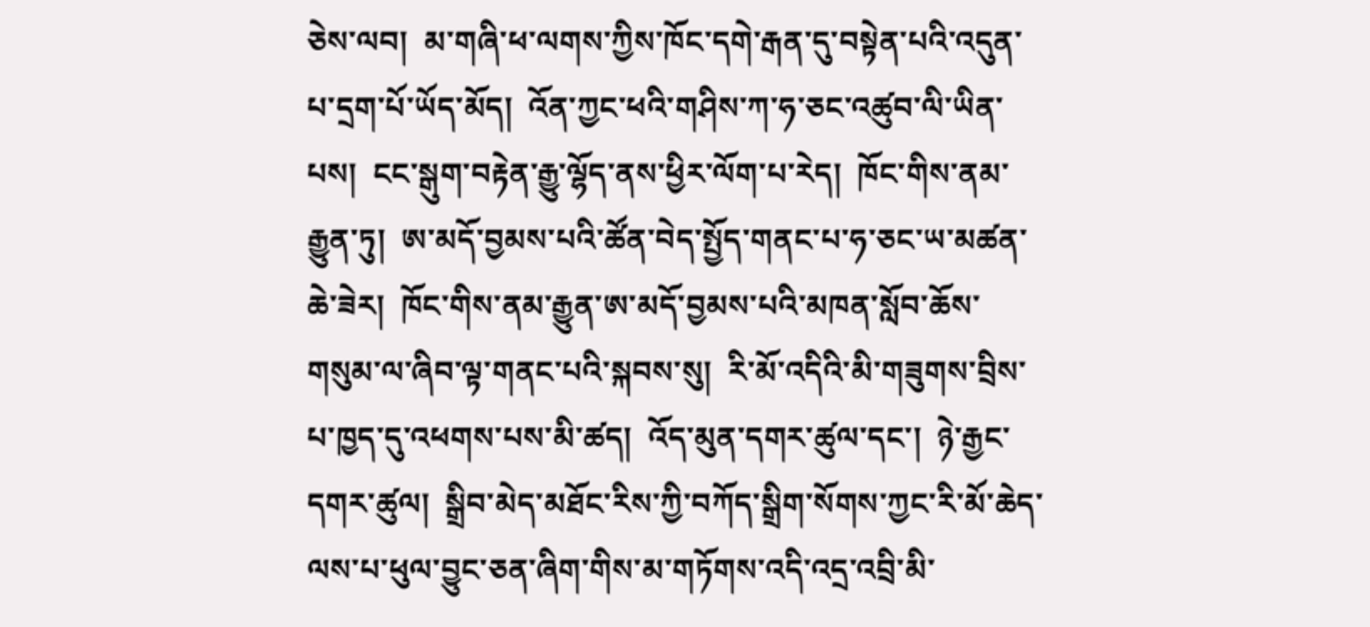ཅེས་ལབ།  མ་གཞི་ཕ་ལགས་ཀྱིས་ཁོང་དགེ་རྒན་དུ་བསྟེན་པའི་འདུན་པ་དྲག་པོ་ཡོད་མོད།  འོན་ཀྱང་ཕའི་གཤིས་ཀ་ཧ་ཅང་འཚུབ་ལི་ཡིན་པས།  ངང་སྒུག་བརྟེན་རྒྱུ་ལྷོད་ནས་ཕྱིར་ལོག་པ་རེད།  ཁོང་གིས་ནམ་རྒྱུན་ཏུ།  ཨ་མདོ་བྱམས་པའི་ཚོན་བེད་སྤྱོད་གནང་པ་ཧ་ཅང་ཡ་མཚན་ཆེ་ཟེར།  ཁོང་གིས་ནམ་རྒྱུན་ཨ་མདོ་བྱམས་པའི་མཁན་སློབ་ཆོས་གསུམ་ལ་ཞིབ་ལྟ་གནང་པའི་སྐབས་སུ།  རི་མོ་འདིའི་མི་གཟུགས་བྲིས་པ་ཁྱད་དུ་འཕགས་པས་མི་ཚད།  འོད་མུན་དགར་ཚུལ་དང་།  ཉེ་རྒྱང་དགར་ཚུལ།  སྒྲིབ་མེད་མཐོང་རིས་ཀྱི་བཀོད་སྒྲིག་སོགས་ཀྱང་རི་མོ་ཆེད་ལས་པ་ཕུལ་བྱུང་ཅན་ཞིག་གིས་མ་གཏོགས་འདི་འདྲ་འབྲི་མི་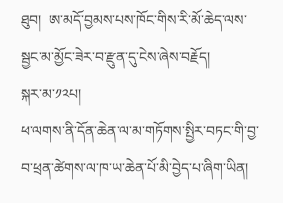ཐུབ།  ཨ་མདོ་བྱམས་པས་ཁོང་གིས་རི་མོ་ཆེད་ལས་སྦྱང་མ་མྱོང་ཟེར་བ་རྫུན་དུ་ངེས་ཞེས་བརྗོད།
སྐར་མ་༡༢པ།
ཕ་ལགས་ནི་དོན་ཆེན་ལ་མ་གཏོགས་སྤྱིར་བཏང་གི་བྱ་བ་ཕྲན་ཚེགས་ལ་ཁ་ཡ་ཆེན་པོ་མི་བྱེད་པ་ཞིག་ཡིན།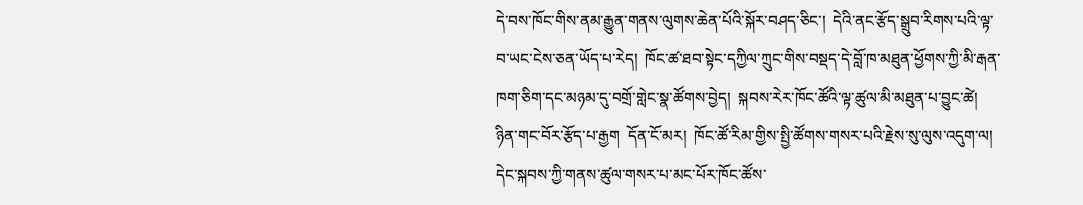དེ་བས་ཁོང་གིས་ནམ་རྒྱུན་གནས་ལུགས་ཆེན་པོའི་སྐོར་བཤད་ཅིང་།  དེའི་ནང་རྩོད་སྒྲུབ་རིགས་པའི་ལྟ་བ་ཡང་ངེས་ཅན་ཡོད་པ་རེད།  ཁོང་ཚ་ཐབ་སྟེང་དཀྱིལ་ཀྲུང་གིས་བསྡད་དེ་བློ་ཁ་མཐུན་ཕྱོགས་ཀྱི་མི་རྒན་ཁག་ཅིག་དང་མཉམ་དུ་བགྲོ་གླེང་སྣ་ཚོགས་བྱེད།  སྐབས་རེར་ཁོང་ཚོའི་ལྟ་ཚུལ་མི་མཐུན་པ་བྱུང་ཚེ།  ཉིན་གང་བོར་རྩོད་པ་རྒྱག  དོན་ངོ་མར།  ཁོང་ཚོ་རིམ་གྱིས་སྤྱི་ཚོགས་གསར་པའི་རྗེས་སུ་ལུས་འདུག་ལ།  དེང་སྐབས་ཀྱི་གནས་ཚུལ་གསར་པ་མང་པོར་ཁོང་ཚོས་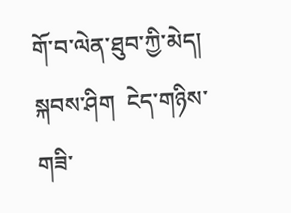གོ་བ་ལེན་ཐུབ་ཀྱི་མེད།  སྐབས་ཤིག  ངེད་གཉིས་གཟི་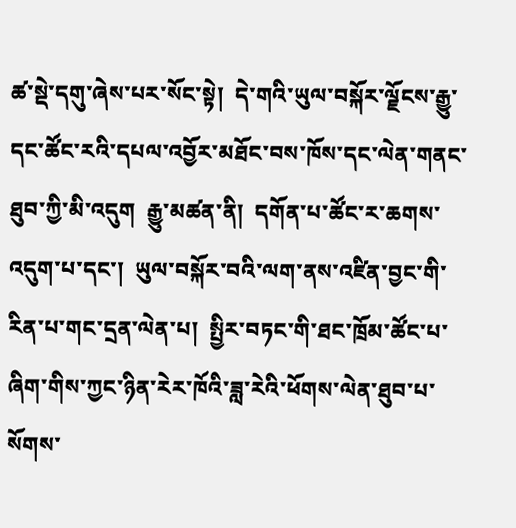ཚ་སྡེ་དགུ་ཞེས་པར་སོང་སྟེ།  དེ་གའི་ཡུལ་བསྐོར་ལྗོངས་རྒྱུ་དང་ཚོང་རའི་དཔལ་འབྱོར་མཐོང་བས་ཁོས་དང་ལེན་གནང་ཐུབ་ཀྱི་མི་འདུག  རྒྱུ་མཚན་ནི།  དགོན་པ་ཚོང་ར་ཆགས་འདུག་པ་དང་།  ཡུལ་བསྐོར་བའི་ལག་ནས་འཛིན་བྱང་གི་རིན་པ་གང་དྲན་ལེན་པ།  སྤྱིར་བཏང་གི་ཐང་ཁྲོམ་ཚོང་པ་ཞིག་གིས་ཀྱང་ཉིན་རེར་ཁོའི་ཟླ་རེའི་ཕོགས་ལེན་ཐུབ་པ་སོགས་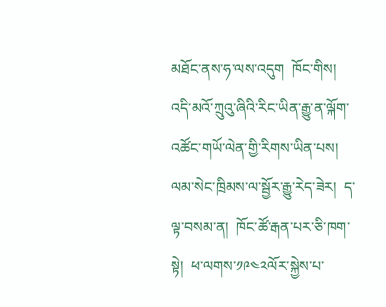མཐོང་ནས་ཧ་ལས་འདུག  ཁོང་གིས།  འདི་མའོ་ཀྲུའུ་ཞིའི་རིང་ཡིན་རྒྱུ་ན་ལྐོག་འཚོང་གཡོ་ལེན་གྱི་རིགས་ཡིན་པས།  ལམ་སེང་ཁྲིམས་ལ་སྦྱོར་རྒྱུ་རེད་ཟེར།  ད་ལྟ་བསམ་ན།  ཁོང་ཚོ་རྒན་པར་ཅི་ཁག་སྟེ།  ཕ་ལགས་༡༩༤༢ལོར་སྐྱེས་པ་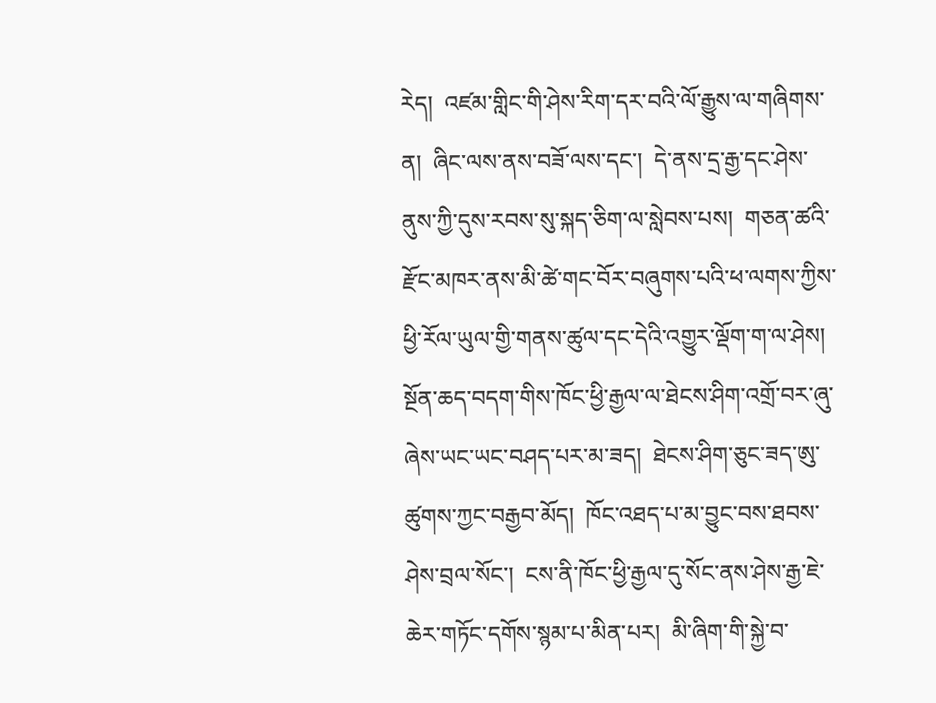རེད།  འཛམ་གླིང་གི་ཤེས་རིག་དར་བའི་ལོ་རྒྱུས་ལ་གཞིགས་ན།  ཞིང་ལས་ནས་བཟོ་ལས་དང་།  དེ་ནས་དྲ་རྒྱ་དང་ཤེས་ནུས་ཀྱི་དུས་རབས་སུ་སྐད་ཅིག་ལ་སླེབས་པས།  གཅན་ཚའི་རྫོང་མཁར་ནས་མི་ཚེ་གང་བོར་བཞུགས་པའི་ཕ་ལགས་ཀྱིས་ཕྱི་རོལ་ཡུལ་གྱི་གནས་ཚུལ་དང་དེའི་འགྱུར་ལྡོག་ག་ལ་ཤེས།  སྔོན་ཆད་བདག་གིས་ཁོང་ཕྱི་རྒྱལ་ལ་ཐེངས་ཤིག་འགྲོ་བར་ཞུ་ཞེས་ཡང་ཡང་བཤད་པར་མ་ཟད།  ཐེངས་ཤིག་ཅུང་ཟད་ཨུ་ཚུགས་ཀྱང་བརྒྱབ་མོད།  ཁོང་འཐད་པ་མ་བྱུང་བས་ཐབས་ཤེས་བྲལ་སོང་།  ངས་ནི་ཁོང་ཕྱི་རྒྱལ་དུ་སོང་ནས་ཤེས་རྒྱ་ཇེ་ཆེར་གཏོང་དགོས་སྙམ་པ་མིན་པར།  མི་ཞིག་གི་སྐྱེ་བ་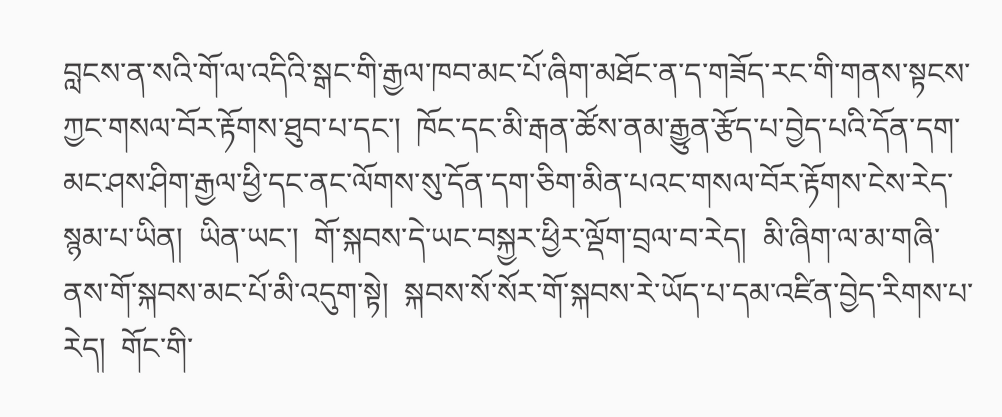བླངས་ན་སའི་གོ་ལ་འདིའི་སྒང་གི་རྒྱལ་ཁབ་མང་པོ་ཞིག་མཐོང་ན་ད་གཟོད་རང་གི་གནས་སྟངས་ཀྱང་གསལ་བོར་རྟོགས་ཐུབ་པ་དང་།  ཁོང་དང་མི་རྒན་ཚོས་ནམ་རྒྱུན་རྩོད་པ་བྱེད་པའི་དོན་དག་མང་ཤས་ཤིག་རྒྱལ་ཕྱི་དང་ནང་ལོགས་སུ་དོན་དག་ཅིག་མིན་པའང་གསལ་བོར་རྟོགས་ངེས་རེད་སྙམ་པ་ཡིན།  ཡིན་ཡང་།  གོ་སྐབས་དེ་ཡང་བསྐྱར་ཕྱིར་ལྡོག་བྲལ་བ་རེད།  མི་ཞིག་ལ་མ་གཞི་ནས་གོ་སྐབས་མང་པོ་མི་འདུག་སྟེ།  སྐབས་སོ་སོར་གོ་སྐབས་རེ་ཡོད་པ་དམ་འཛིན་བྱེད་རིགས་པ་རེད།  གོང་གི་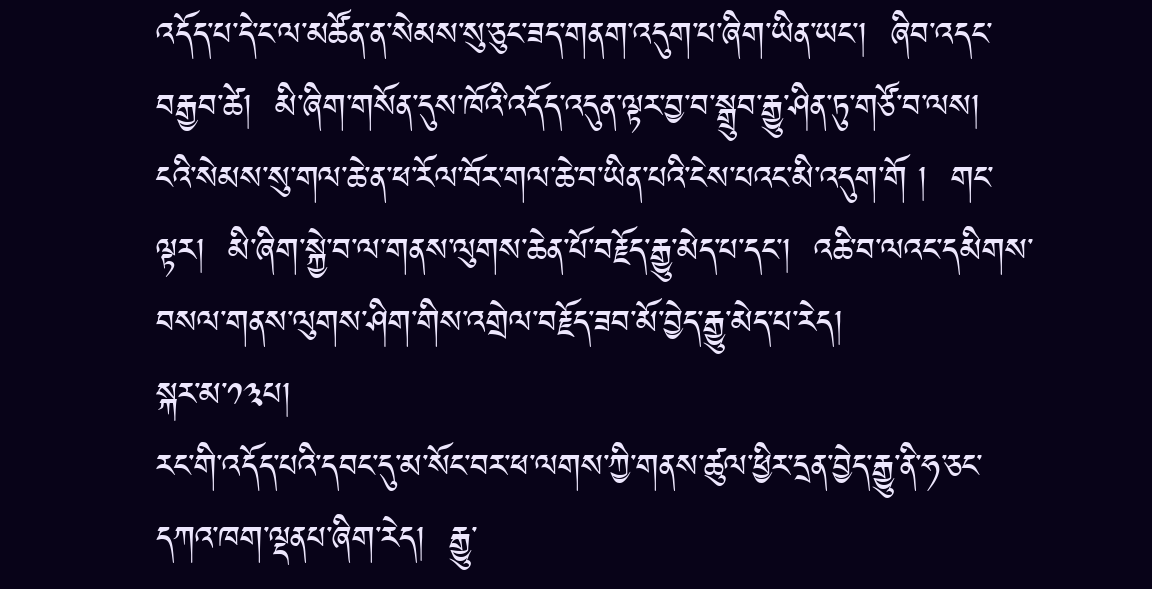འདོད་པ་དེ་ང་ལ་མཚོན་ན་སེམས་སུ་ཅུང་ཟད་གནག་འདུག་པ་ཞིག་ཡིན་ཡང་།  ཞིབ་འདང་བརྒྱབ་ཚེ།  མི་ཞིག་གསོན་དུས་ཁོའི་འདོད་འདུན་ལྟར་བྱ་བ་སྒྲུབ་རྒྱུ་ཤིན་ཏུ་གཙོ་བ་ལས།  ངའི་སེམས་སུ་གལ་ཆེ་ན་ཕ་རོལ་བོར་གལ་ཆེ་བ་ཡིན་པའི་ངེས་པའང་མི་འདུག་གོ །  གང་ལྟར།  མི་ཞིག་སྐྱེ་བ་ལ་གནས་ལུགས་ཆེན་པོ་བརྗོད་རྒྱུ་མེད་པ་དང་།  འཆི་བ་ལའང་དམིགས་བསལ་གནས་ལུགས་ཤིག་གིས་འགྲེལ་བརྗོད་ཟབ་མོ་བྱེད་རྒྱུ་མེད་པ་རེད།
སྐར་མ་༡༣པ།
རང་གི་འདོད་པའི་དབང་དུ་མ་སོང་བར་ཕ་ལགས་ཀྱི་གནས་ཚུལ་ཕྱིར་དྲན་བྱེད་རྒྱུ་ནི་ཧ་ཅང་དཀའ་ཁག་ལྡནཔ་ཞིག་རེད།  རྒྱུ་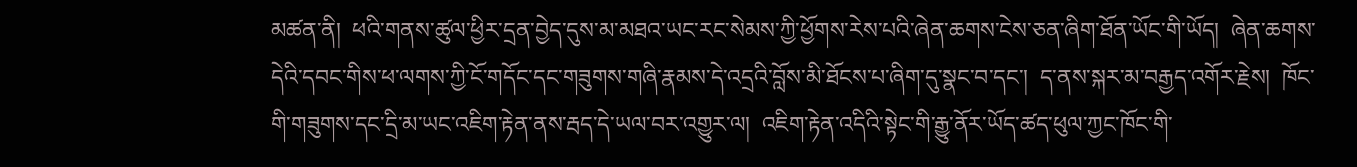མཚན་ནི།  ཕའི་གནས་ཚུལ་ཕྱིར་དྲན་བྱེད་དུས་མ་མཐའ་ཡང་རང་སེམས་ཀྱི་ཕྱོགས་རེས་པའི་ཞེན་ཆགས་ངེས་ཅན་ཞིག་ཐོན་ཡོང་གི་ཡོད།  ཞེན་ཆགས་དེའི་དབང་གིས་ཕ་ལགས་ཀྱི་ངོ་གདོང་དང་གཟུགས་གཞི་རྣམས་དེ་འདྲའི་བློས་མི་ཐོངས་པ་ཞིག་དུ་སྣང་བ་དང་།  ད་ནས་སྐར་མ་བརྒྱད་འགོར་རྗེས།  ཁོང་གི་གཟུགས་དང་དྲི་མ་ཡང་འཇིག་རྟེན་ནས་རྦད་དེ་ཡལ་བར་འགྱུར་ལ།  འཇིག་རྟེན་འདིའི་སྟེང་གི་རྒྱུ་ནོར་ཡོད་ཚད་ཕུལ་ཀྱང་ཁོང་གི་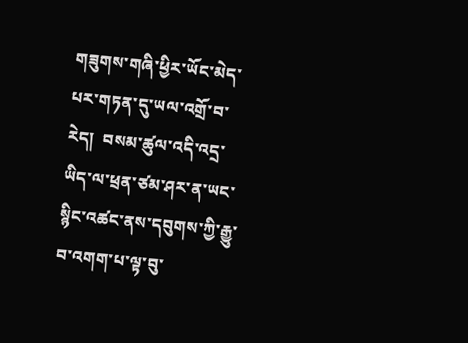གཟུགས་གཞི་ཕྱིར་ཡོང་མེད་པར་གཏན་དུ་ཡལ་འགྲོ་བ་རེད།  བསམ་ཚུལ་འདི་འདྲ་ཡིད་ལ་ཕྲན་ཙམ་ཤར་ན་ཡང་སྙིང་འཚང་ནས་དབུགས་ཀྱི་རྒྱུ་བ་འགག་པ་ལྟ་བུ་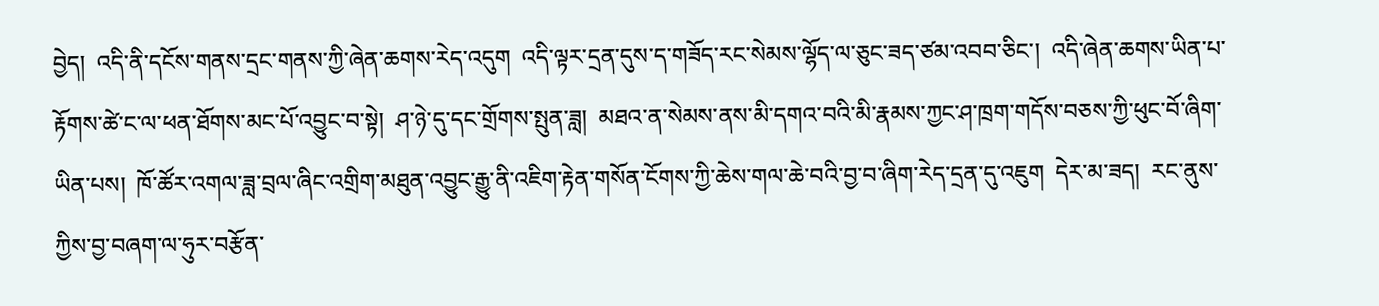བྱེད།  འདི་ནི་དངོས་གནས་དྲང་གནས་ཀྱི་ཞེན་ཆགས་རེད་འདུག  འདི་ལྟར་དྲན་དུས་ད་གཟོད་རང་སེམས་ལྷོད་ལ་ཅུང་ཟད་ཙམ་འབབ་ཅིང་།  འདི་ཞེན་ཆགས་ཡིན་པ་རྟོགས་ཚེ་ང་ལ་ཕན་ཐོགས་མང་པོ་འབྱུང་བ་སྟེ།  ཤ་ཉེ་དུ་དང་གྲོགས་སྤུན་ཟླ།  མཐའ་ན་སེམས་ནས་མི་དགའ་བའི་མི་རྣམས་ཀྱང་ཤ་ཁྲག་གདོས་བཅས་ཀྱི་ཕུང་བོ་ཞིག་ཡིན་པས།  ཁོ་ཚོར་འགལ་ཟླ་བྲལ་ཞིང་འགྲིག་མཐུན་འབྱུང་རྒྱུ་ནི་འཇིག་རྟེན་གསོན་ངོགས་ཀྱི་ཆེས་གལ་ཆེ་བའི་བྱ་བ་ཞིག་རེད་དྲན་དུ་འཇུག  དེར་མ་ཟད།  རང་ནུས་ཀྱིས་བྱ་བཞག་ལ་ཧུར་བརྩོན་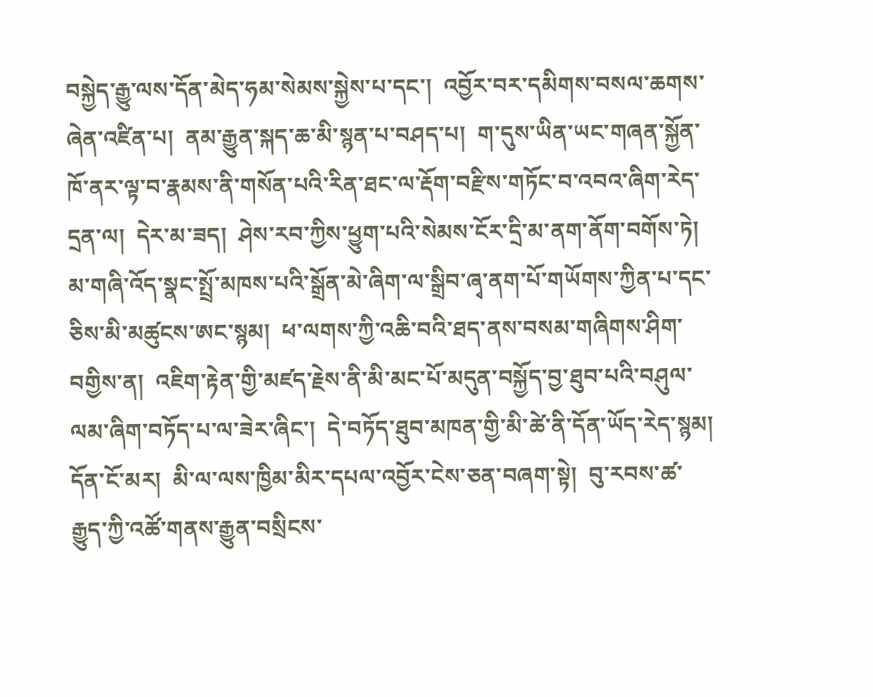བསྐྱེད་རྒྱུ་ལས་དོན་མེད་ཧམ་སེམས་སྐྱེས་པ་དང་།  འབྱོར་བར་དམིགས་བསལ་ཆགས་ཞེན་འཛིན་པ།  ནམ་རྒྱུན་སྐད་ཆ་མི་སྙན་པ་བཤད་པ།  ག་དུས་ཡིན་ཡང་གཞན་སྐྱོན་ཁོ་ནར་ལྟ་བ་རྣམས་ནི་གསོན་པའི་རིན་ཐང་ལ་རྡོག་བརྫིས་གཏོང་བ་འབའ་ཞིག་རེད་དྲན་ལ།  དེར་མ་ཟད།  ཤེས་རབ་ཀྱིས་ཕྱུག་པའི་སེམས་ངོར་དྲི་མ་ནག་ནོག་བགོས་ཏེ།  མ་གཞི་འོད་སྣང་སྤྲོ་མཁས་པའི་སྒྲོན་མེ་ཞིག་ལ་སྒྲིབ་ཞྭ་ནག་པོ་གཡོགས་ཀྱིན་པ་དང་ཅིས་མི་མཚུངས་ཨང་སྙམ།  ཕ་ལགས་ཀྱི་འཆི་བའི་ཐད་ནས་བསམ་གཞིགས་ཤིག་བགྱིས་ན།  འཇིག་རྟེན་གྱི་མཛད་རྗེས་ནི་མི་མང་པོ་མདུན་བསྐྱོད་བྱ་ཐུབ་པའི་བཤུལ་ལམ་ཞིག་བཏོད་པ་ལ་ཟེར་ཞིང་།  དེ་བཏོད་ཐུབ་མཁན་གྱི་མི་ཚེ་ནི་དོན་ཡོད་རེད་སྙམ།  དོན་ངོ་མར།  མི་ལ་ལས་ཁྱིམ་མིར་དཔལ་འབྱོར་ངེས་ཅན་བཞག་སྟེ།  བུ་རབས་ཚ་རྒྱུད་ཀྱི་འཚོ་གནས་རྒྱུན་བསྲིངས་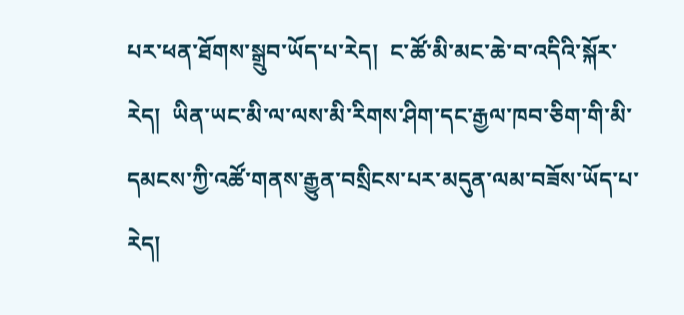པར་ཕན་ཐོགས་སྒྲུབ་ཡོད་པ་རེད།  ང་ཚོ་མི་མང་ཆེ་བ་འདིའི་སྐོར་རེད།  ཡིན་ཡང་མི་ལ་ལས་མི་རིགས་ཤིག་དང་རྒྱལ་ཁབ་ཅིག་གི་མི་དམངས་ཀྱི་འཚོ་གནས་རྒྱུན་བསྲིངས་པར་མདུན་ལམ་བཟོས་ཡོད་པ་རེད།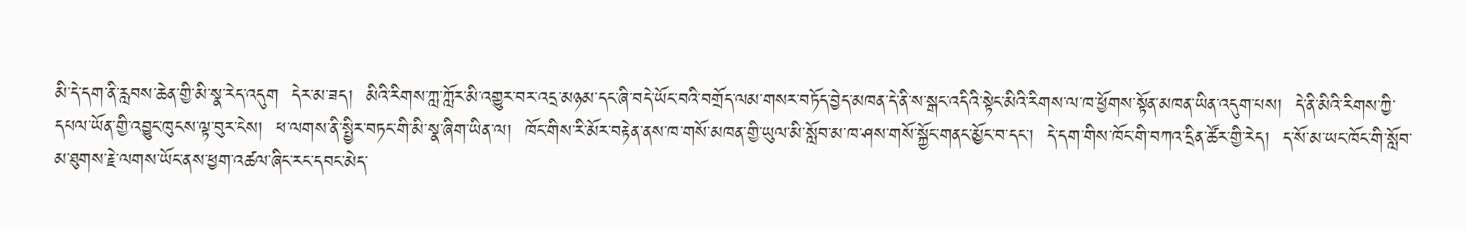མི་དེ་དག་ནི་རླབས་ཆེན་གྱི་མི་སྣ་རེད་འདུག  དེར་མ་ཟད།  མིའི་རིགས་ཀླ་ཀློར་མི་འགྱུར་བར་འདྲ་མཉམ་དང་ཞི་བདེ་ཡོང་བའི་བགྲོད་ལམ་གསར་བཏོད་བྱེད་མཁན་དེ་ནི་ས་སྒང་འདིའི་སྟེང་མིའི་རིགས་ལ་ཁ་ཕྱོགས་སྟོན་མཁན་ཡིན་འདུག་པས།  དེ་ནི་མིའི་རིགས་ཀྱི་དཔལ་ཡོན་གྱི་འབྱུང་ཁུངས་ལྟ་བུར་ངེས།  ཕ་ལགས་ནི་སྤྱིར་བཏང་གི་མི་སྣ་ཞིག་ཡིན་ལ།  ཁོང་གིས་རི་མོར་བརྟེན་ནས་ཁ་གསོ་མཁན་གྱི་ཡུལ་མི་སློབ་མ་ཁ་ཤས་གསོ་སྐྱོང་གནང་མྱོང་བ་དང་།  དེ་དག་གིས་ཁོང་གི་བཀའ་དྲིན་ཚོར་གྱི་རེད།  ད་སོ་མ་ཡང་ཁོང་གི་སློབ་མ་ཐུགས་རྗེ་ལགས་ཡོང་ནས་ཕྱག་འཚལ་ཞིང་རང་དབང་མེད་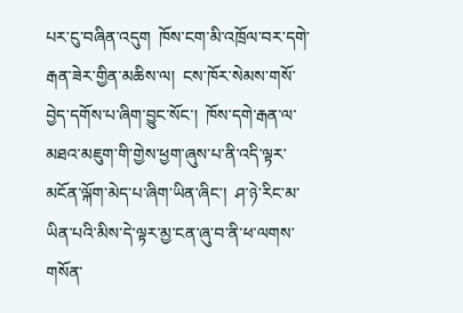པར་ངུ་བཞིན་འདུག  ཁོས་ངག་མི་འཁྲོལ་བར་དགེ་རྒན་ཟེར་གྱིན་མཆིས་ལ།  ངས་ཁོར་སེམས་གསོ་བྱེད་དགོས་པ་ཞིག་བྱུང་སོང་།  ཁོས་དགེ་རྒན་ལ་མཐའ་མཇུག་གི་གྱེས་ཕྱག་ཞུས་པ་ནི་འདི་ལྟར་མངོན་ལྐོག་མེད་པ་ཞིག་ཡིན་ཞིང་།  ཤ་ཉེ་རིང་མ་ཡིན་པའི་མིས་དེ་ལྟར་མྱ་ངན་ཞུ་བ་ནི་ཕ་ལགས་གསོན་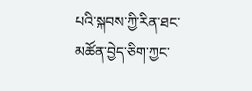པའི་སྐབས་ཀྱི་རིན་ཐང་མཚོན་བྱེད་ཅིག་ཀྱང་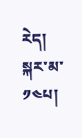རེད།
སྐར་མ་༡༤པ།